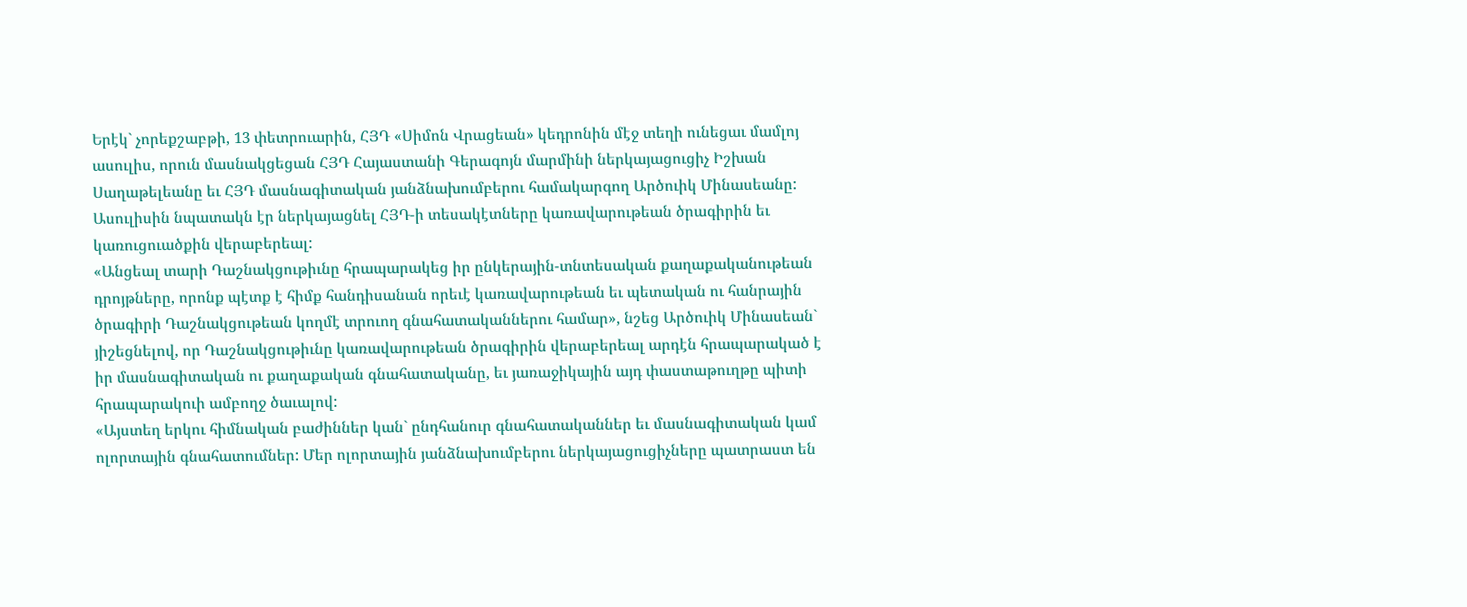Երէկ` չորեքշաբթի, 13 փետրուարին, ՀՅԴ «Սիմոն Վրացեան» կեդրոնին մէջ տեղի ունեցաւ մամլոյ ասուլիս, որուն մասնակցեցան ՀՅԴ Հայաստանի Գերագոյն մարմինի ներկայացուցիչ Իշխան Սաղաթելեանը եւ ՀՅԴ մասնագիտական յանձնախումբերու համակարգող Արծուիկ Մինասեանը: Ասուլիսին նպատակն էր ներկայացնել ՀՅԴ-ի տեսակէտները կառավարութեան ծրագիրին եւ կառուցուածքին վերաբերեալ:
«Անցեալ տարի Դաշնակցութիւնը հրապարակեց իր ընկերային-տնտեսական քաղաքականութեան դրոյթները, որոնք պէտք է հիմք հանդիսանան որեւէ կառավարութեան եւ պետական ու հանրային ծրագիրի Դաշնակցութեան կողմէ տրուող գնահատականներու համար», նշեց Արծուիկ Մինասեան` յիշեցնելով, որ Դաշնակցութիւնը կառավարութեան ծրագիրին վերաբերեալ արդէն հրապարակած է իր մասնագիտական ու քաղաքական գնահատականը, եւ յառաջիկային այդ փաստաթուղթը պիտի հրապարակուի ամբողջ ծաւալով:
«Այստեղ երկու հիմնական բաժիններ կան` ընդհանուր գնահատականներ եւ մասնագիտական կամ ոլորտային գնահատումներ: Մեր ոլորտային յանձնախումբերու ներկայացուցիչները պատրաստ են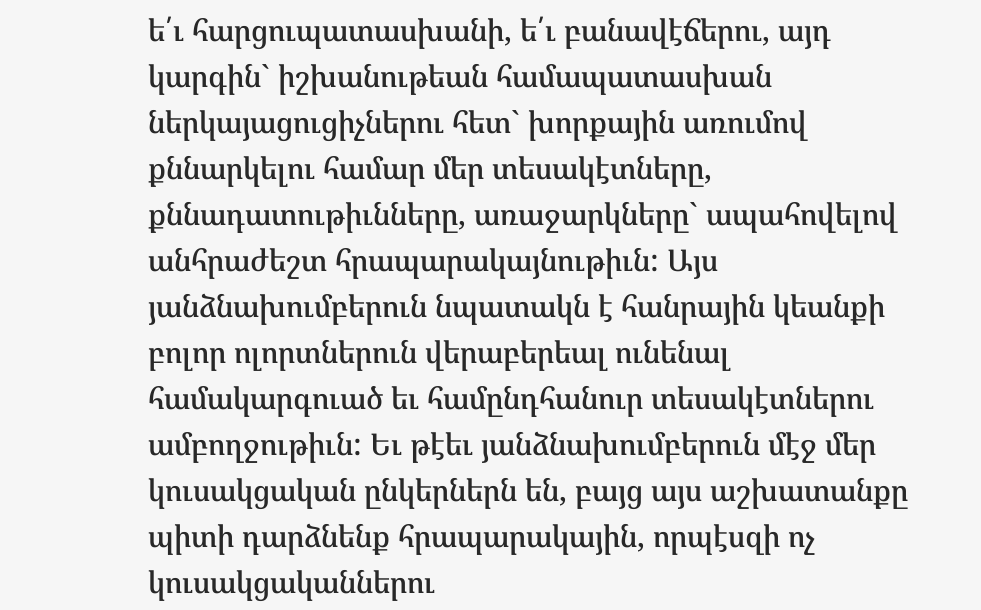ե՛ւ հարցուպատասխանի, ե՛ւ բանավէճերու, այդ կարգին` իշխանութեան համապատասխան ներկայացուցիչներու հետ` խորքային առումով քննարկելու համար մեր տեսակէտները, քննադատութիւնները, առաջարկները` ապահովելով անհրաժեշտ հրապարակայնութիւն: Այս յանձնախումբերուն նպատակն է հանրային կեանքի բոլոր ոլորտներուն վերաբերեալ ունենալ համակարգուած եւ համընդհանուր տեսակէտներու ամբողջութիւն: Եւ թէեւ յանձնախումբերուն մէջ մեր կուսակցական ընկերներն են, բայց այս աշխատանքը պիտի դարձնենք հրապարակային, որպէսզի ոչ կուսակցականներու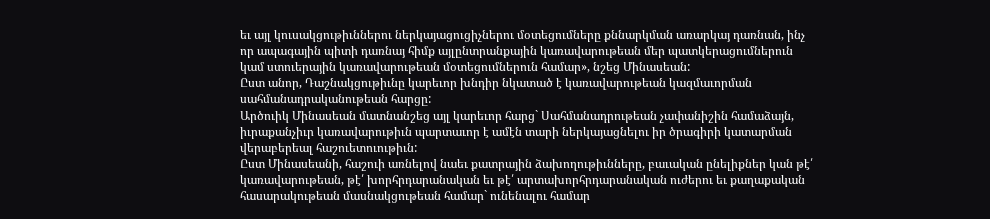եւ այլ կուսակցութիւններու ներկայացուցիչներու մօտեցումները քննարկման առարկայ դառնան, ինչ որ ապագային պիտի դառնայ հիմք այլընտրանքային կառավարութեան մեր պատկերացումներուն կամ ստուերային կառավարութեան մօտեցումներուն համար», նշեց Մինասեան:
Ըստ անոր, Դաշնակցութիւնը կարեւոր խնդիր նկատած է կառավարութեան կազմաւորման սահմանադրականութեան հարցը:
Արծուիկ Մինասեան մատնանշեց այլ կարեւոր հարց` Սահմանադրութեան չափանիշին համաձայն, իւրաքանչիւր կառավարութիւն պարտաւոր է ամէն տարի ներկայացնելու իր ծրագիրի կատարման վերաբերեալ հաշուետուութիւն:
Ըստ Մինասեանի, հաշուի առնելով նաեւ քատրային ձախողութիւնները, բաւական ընելիքներ կան թէ՛ կառավարութեան, թէ՛ խորհրդարանական եւ թէ՛ արտախորհրդարանական ուժերու եւ քաղաքական հասարակութեան մասնակցութեան համար` ունենալու համար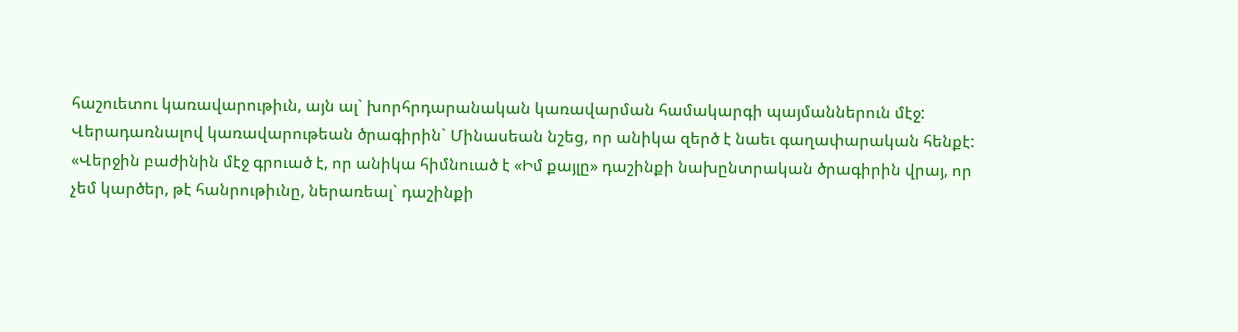հաշուետու կառավարութիւն, այն ալ` խորհրդարանական կառավարման համակարգի պայմաններուն մէջ:
Վերադառնալով կառավարութեան ծրագիրին` Մինասեան նշեց, որ անիկա զերծ է նաեւ գաղափարական հենքէ: «Վերջին բաժինին մէջ գրուած է, որ անիկա հիմնուած է «Իմ քայլը» դաշինքի նախընտրական ծրագիրին վրայ, որ չեմ կարծեր, թէ հանրութիւնը, ներառեալ` դաշինքի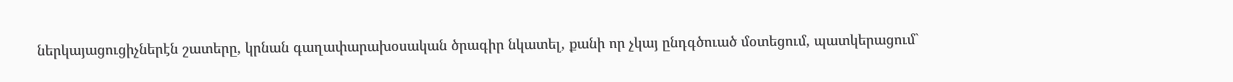ներկայացուցիչներէն շատերը, կրնան գաղափարախօսական ծրագիր նկատել, քանի որ չկայ ընդգծուած մօտեցում, պատկերացում`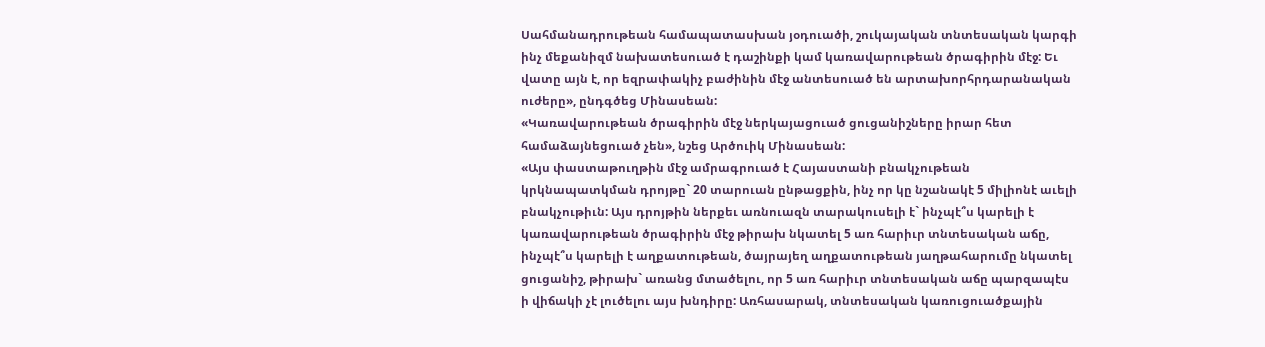Սահմանադրութեան համապատասխան յօդուածի, շուկայական տնտեսական կարգի ինչ մեքանիզմ նախատեսուած է դաշինքի կամ կառավարութեան ծրագիրին մէջ: Եւ վատը այն է, որ եզրափակիչ բաժինին մէջ անտեսուած են արտախորհրդարանական ուժերը», ընդգծեց Մինասեան:
«Կառավարութեան ծրագիրին մէջ ներկայացուած ցուցանիշները իրար հետ համաձայնեցուած չեն», նշեց Արծուիկ Մինասեան:
«Այս փաստաթուղթին մէջ ամրագրուած է Հայաստանի բնակչութեան կրկնապատկման դրոյթը` 20 տարուան ընթացքին, ինչ որ կը նշանակէ 5 միլիոնէ աւելի բնակչութիւն: Այս դրոյթին ներքեւ առնուազն տարակուսելի է` ինչպէ՞ս կարելի է կառավարութեան ծրագիրին մէջ թիրախ նկատել 5 առ հարիւր տնտեսական աճը, ինչպէ՞ս կարելի է աղքատութեան, ծայրայեղ աղքատութեան յաղթահարումը նկատել ցուցանիշ, թիրախ` առանց մտածելու, որ 5 առ հարիւր տնտեսական աճը պարզապէս ի վիճակի չէ լուծելու այս խնդիրը: Առհասարակ, տնտեսական կառուցուածքային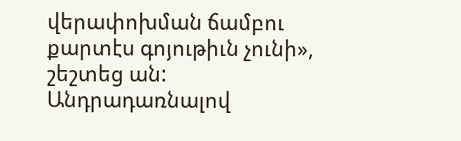վերափոխման ճամբու քարտէս գոյութիւն չունի», շեշտեց ան:
Անդրադառնալով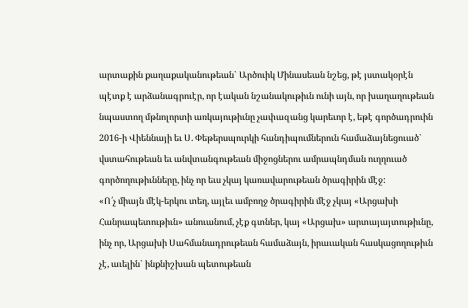արտաքին քաղաքականութեան` Արծուիկ Մինասեան նշեց, թէ յստակօրէն պէտք է արձանագրուէր, որ էական նշանակութիւն ունի այն, որ խաղաղութեան նպաստող մթնոլորտի առկայութիւնը չափազանց կարեւոր է, եթէ գործադրուին 2016-ի Վիեննայի եւ Ս. Փեթերսպուրկի հանդիպումներուն համաձայնեցուած` վստահութեան եւ անվտանգութեան միջոցներու ամրապնդման ուղղուած գործողութիւնները, ինչ որ եւս չկայ կառավարութեան ծրագիրին մէջ:
«Ո՛չ միայն մէկ-երկու տեղ, այլեւ ամբողջ ծրագիրին մէջ չկայ «Արցախի Հանրապետութիւն» անուանում, չէք գտներ, կայ «Արցախ» արտայայտութիւնը, ինչ որ, Արցախի Սահմանադրութեան համաձայն, իրաւական հասկացողութիւն չէ, աւելին` ինքնիշխան պետութեան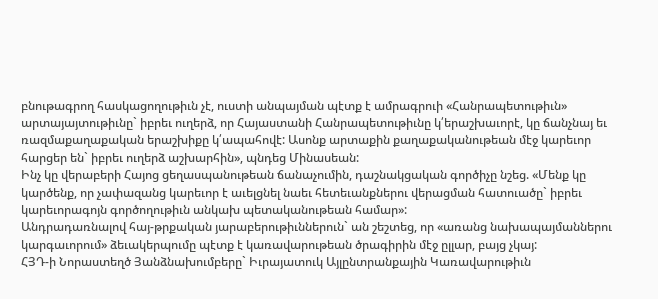բնութագրող հասկացողութիւն չէ, ուստի անպայման պէտք է ամրագրուի «Հանրապետութիւն» արտայայտութիւնը` իբրեւ ուղերձ, որ Հայաստանի Հանրապետութիւնը կ՛երաշխաւորէ, կը ճանչնայ եւ ռազմաքաղաքական երաշխիքը կ՛ապահովէ: Ասոնք արտաքին քաղաքականութեան մէջ կարեւոր հարցեր են` իբրեւ ուղերձ աշխարհին», պնդեց Մինասեան:
Ինչ կը վերաբերի Հայոց ցեղասպանութեան ճանաչումին, դաշնակցական գործիչը նշեց. «Մենք կը կարծենք, որ չափազանց կարեւոր է աւելցնել նաեւ հետեւանքներու վերացման հատուածը` իբրեւ կարեւորագոյն գործողութիւն անկախ պետականութեան համար»:
Անդրադառնալով հայ-թրքական յարաբերութիւններուն` ան շեշտեց, որ «առանց նախապայմաններու կարգաւորում» ձեւակերպումը պէտք է կառավարութեան ծրագիրին մէջ ըլլար, բայց չկայ:
ՀՅԴ-ի Նորաստեղծ Յանձնախումբերը` Իւրայատուկ Այլընտրանքային Կառավարութիւն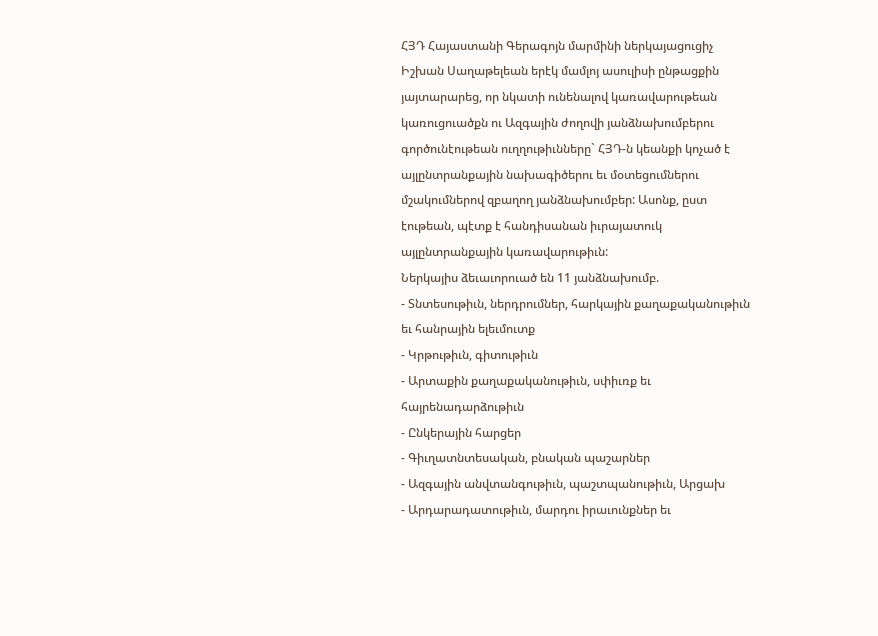ՀՅԴ Հայաստանի Գերագոյն մարմինի ներկայացուցիչ Իշխան Սաղաթելեան երէկ մամլոյ ասուլիսի ընթացքին յայտարարեց, որ նկատի ունենալով կառավարութեան կառուցուածքն ու Ազգային ժողովի յանձնախումբերու գործունէութեան ուղղութիւնները` ՀՅԴ-ն կեանքի կոչած է այլընտրանքային նախագիծերու եւ մօտեցումներու մշակումներով զբաղող յանձնախումբեր: Ասոնք, ըստ էութեան, պէտք է հանդիսանան իւրայատուկ այլընտրանքային կառավարութիւն:
Ներկայիս ձեւաւորուած են 11 յանձնախումբ.
- Տնտեսութիւն, ներդրումներ, հարկային քաղաքականութիւն եւ հանրային ելեւմուտք
- Կրթութիւն, գիտութիւն
- Արտաքին քաղաքականութիւն, սփիւռք եւ հայրենադարձութիւն
- Ընկերային հարցեր
- Գիւղատնտեսական, բնական պաշարներ
- Ազգային անվտանգութիւն, պաշտպանութիւն, Արցախ
- Արդարադատութիւն, մարդու իրաւունքներ եւ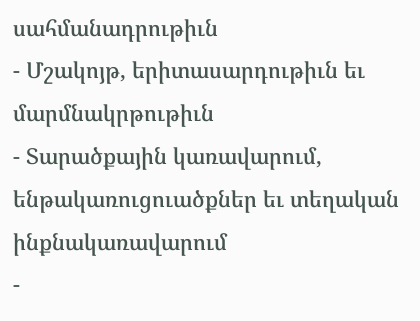սահմանադրութիւն
- Մշակոյթ, երիտասարդութիւն եւ մարմնակրթութիւն
- Տարածքային կառավարում, ենթակառուցուածքներ եւ տեղական ինքնակառավարում
-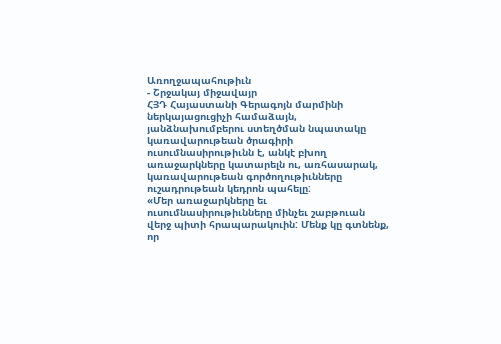Առողջապահութիւն
- Շրջակայ միջավայր
ՀՅԴ Հայաստանի Գերագոյն մարմինի ներկայացուցիչի համաձայն, յանձնախումբերու ստեղծման նպատակը կառավարութեան ծրագիրի ուսումնասիրութիւնն է, անկէ բխող առաջարկները կատարելն ու, առհասարակ, կառավարութեան գործողութիւնները ուշադրութեան կեդրոն պահելը:
«Մեր առաջարկները եւ ուսումնասիրութիւնները մինչեւ շաբթուան վերջ պիտի հրապարակուին: Մենք կը գտնենք, որ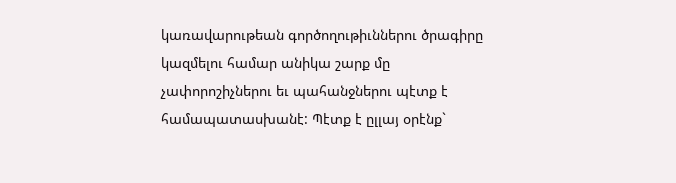կառավարութեան գործողութիւններու ծրագիրը կազմելու համար անիկա շարք մը չափորոշիչներու եւ պահանջներու պէտք է համապատասխանէ: Պէտք է ըլլայ օրէնք`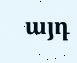այդ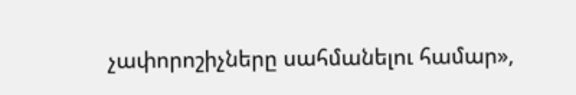չափորոշիչները սահմանելու համար»,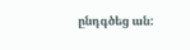ընդգծեց ան: